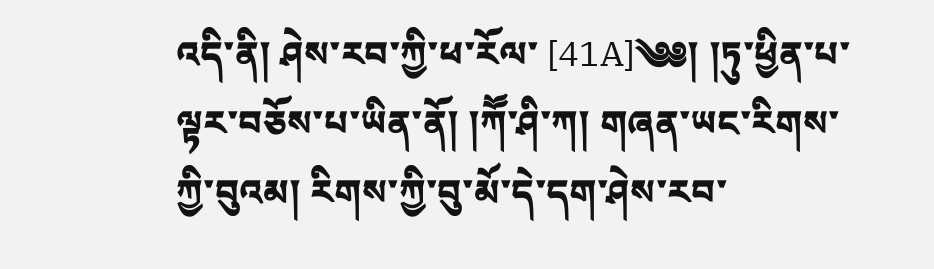འདི་ནི། ཤེས་རབ་ཀྱི་ཕ་རོལ་ [41A]༄༅། །ཏུ་ཕྱིན་པ་ལྟར་བཅོས་པ་ཡིན་ནོ། །ཀཽ་ཤི་ཀ། གཞན་ཡང་རིགས་ཀྱི་བུའམ། རིགས་ཀྱི་བུ་མོ་དེ་དག་ཤེས་རབ་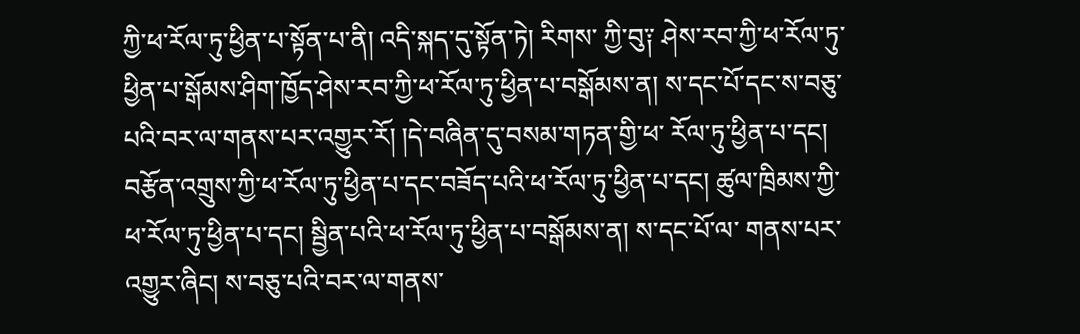ཀྱི་ཕ་རོལ་ཏུ་ཕྱིན་པ་སྟོན་པ་ནི། འདི་སྐད་དུ་སྟོན་ཏེ། རིགས་ ཀྱི་བུ༑ ཤེས་རབ་ཀྱི་ཕ་རོལ་ཏུ་ཕྱིན་པ་སྒོམས་ཤིག་ཁྱོད་ཤེས་རབ་ཀྱི་ཕ་རོལ་ཏུ་ཕྱིན་པ་བསྒོམས་ན། ས་དང་པོ་དང་ས་བཅུ་པའི་བར་ལ་གནས་པར་འགྱུར་རོ། །དེ་བཞིན་དུ་བསམ་གཏན་གྱི་ཕ་ རོལ་ཏུ་ཕྱིན་པ་དང། བརྩོན་འགྲུས་ཀྱི་ཕ་རོལ་ཏུ་ཕྱིན་པ་དང་བཟོད་པའི་ཕ་རོལ་ཏུ་ཕྱིན་པ་དང། ཚུལ་ཁྲིམས་ཀྱི་ཕ་རོལ་ཏུ་ཕྱིན་པ་དང། སྦྱིན་པའི་ཕ་རོལ་ཏུ་ཕྱིན་པ་བསྒོམས་ན། ས་དང་པོ་ལ་ གནས་པར་འགྱུར་ཞིང། ས་བཅུ་པའི་བར་ལ་གནས་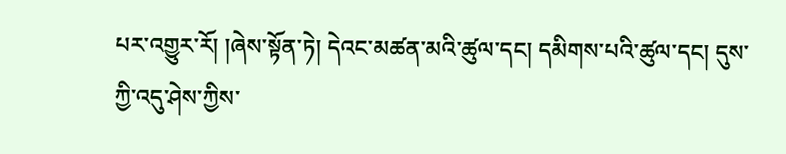པར་འགྱུར་རོ། །ཞེས་སྟོན་ཏེ། དེའང་མཚན་མའི་ཚུལ་དང། དམིགས་པའི་ཚུལ་དང། དུས་ཀྱི་འདུ་ཤེས་ཀྱིས་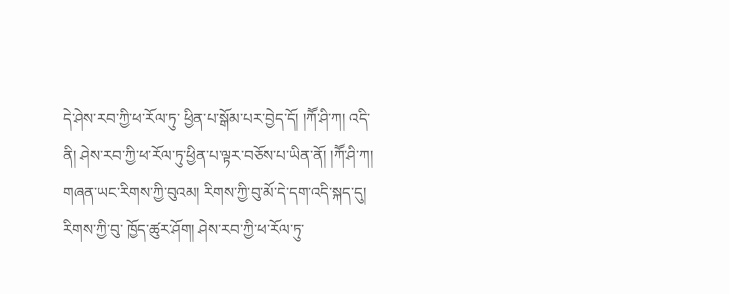དེ་ཤེས་རབ་ཀྱི་ཕ་རོལ་ཏུ་ ཕྱིན་པ་སྒོམ་པར་བྱེད་དོ། །ཀཽ་ཤི་ཀ། འདི་ནི། ཤེས་རབ་ཀྱི་ཕ་རོལ་ཏུ་ཕྱིན་པ་ལྟར་བཅོས་པ་ཡིན་ནོ། །ཀཽ་ཤི་ཀ། གཞན་ཡང་རིགས་ཀྱི་བུའམ། རིགས་ཀྱི་བུ་མོ་དེ་དག་འདི་སྐད་དུ། རིགས་ཀྱི་བུ་ ཁྱོད་ཚུར་ཤོག། ཤེས་རབ་ཀྱི་ཕ་རོལ་ཏུ་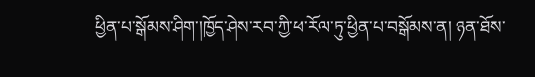ཕྱིན་པ་སྒོམས་ཤིག་།ཁྱོད་ཤེས་རབ་ཀྱི་ཕ་རོལ་ཏུ་ཕྱིན་པ་བསྒོམས་ན། ཉན་ཐོས་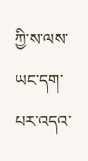ཀྱི་ས་ལས་ཡང་དག་པར་འདའ་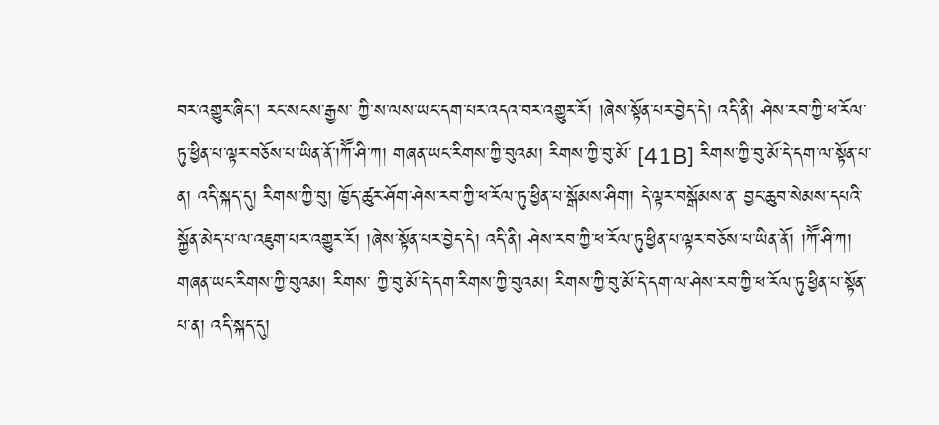བར་འགྱུར་ཞིང། རང་སངས་རྒྱས་ ཀྱི་ས་ལས་ཡང་དག་པར་འདའ་བར་འགྱུར་རོ། །ཞེས་སྟོན་པར་བྱེད་དེ། འདི་ནི། ཤེས་རབ་ཀྱི་ཕ་རོལ་ཏུ་ཕྱིན་པ་ལྟར་བཅོས་པ་ཡིན་ནོ་།ཀཽ་ཤི་ཀ། གཞན་ཡང་རིགས་ཀྱི་བུའམ། རིགས་ཀྱི་བུ་མོ་ [41B] རིགས་ཀྱི་བུ་མོ་དེ་དག་ལ་སྟོན་པ་ན། འདི་སྐད་དུ། རིགས་ཀྱི་བུ། ཁྱོད་ཚུར་ཤོག་ཤེས་རབ་ཀྱི་ཕ་རོལ་ཏུ་ཕྱིན་པ་སྒོམས་ཤིག། དེ་ལྟར་བསྒོམས་ན་ བྱང་ཆུབ་སེམས་དཔའི་སྐྱོན་མེད་པ་ལ་འཇུག་པར་འགྱུར་རོ། །ཞེས་སྟོན་པར་བྱེད་དེ། འདི་ནི། ཤེས་རབ་ཀྱི་ཕ་རོལ་ཏུ་ཕྱིན་པ་ལྟར་བཅོས་པ་ཡིན་ནོ། །ཀཽ་ཤི་ཀ། གཞན་ཡང་རིགས་ཀྱི་བུའམ། རིགས་ ཀྱི་བུ་མོ་དེ་དག་རིགས་ཀྱི་བུའམ། རིགས་ཀྱི་བུ་མོ་དེ་དག་ལ་ཤེས་རབ་ཀྱི་ཕ་རོལ་ཏུ་ཕྱིན་པ་སྟོན་པ་ན། འདི་སྐད་དུ།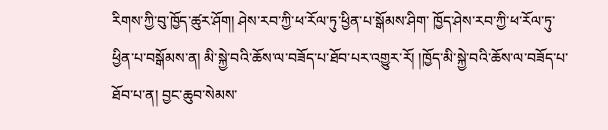རིགས་ཀྱི་བུ་ཁྱོད་ཚུར་ཤོག། ཤེས་རབ་ཀྱི་ཕ་རོལ་ཏུ་ཕྱིན་པ་སྒོམས་ཤིག་ ཁྱོད་ཤེས་རབ་ཀྱི་ཕ་རོལ་ཏུ་ཕྱིན་པ་བསྒོམས་ན། མི་སྐྱེ་བའི་ཆོས་ལ་བཟོད་པ་ཐོབ་པར་འགྱུར་རོ། །ཁྱོད་མི་སྐྱེ་བའི་ཆོས་ལ་བཟོད་པ་ཐོབ་པ་ན། བྱང་ཆུབ་སེམས་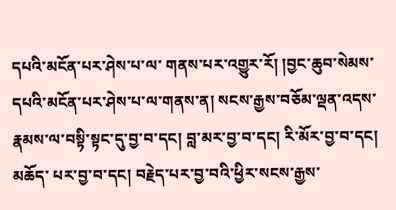དཔའི་མངོན་པར་ཤེས་པ་ལ་ གནས་པར་འགྱུར་རོ། །བྱང་ཆུབ་སེམས་དཔའི་མངོན་པར་ཤེས་པ་ལ་གནས་ན། སངས་རྒྱས་བཅོམ་ལྡན་འདས་རྣམས་ལ་བསྟི་སྟང་དུ་བྱ་བ་དང། བླ་མར་བྱ་བ་དང། རི་མོར་བྱ་བ་དང། མཆོད་ པར་བྱ་བ་དང། བརྗེད་པར་བྱ་བའི་ཕྱིར་སངས་རྒྱས་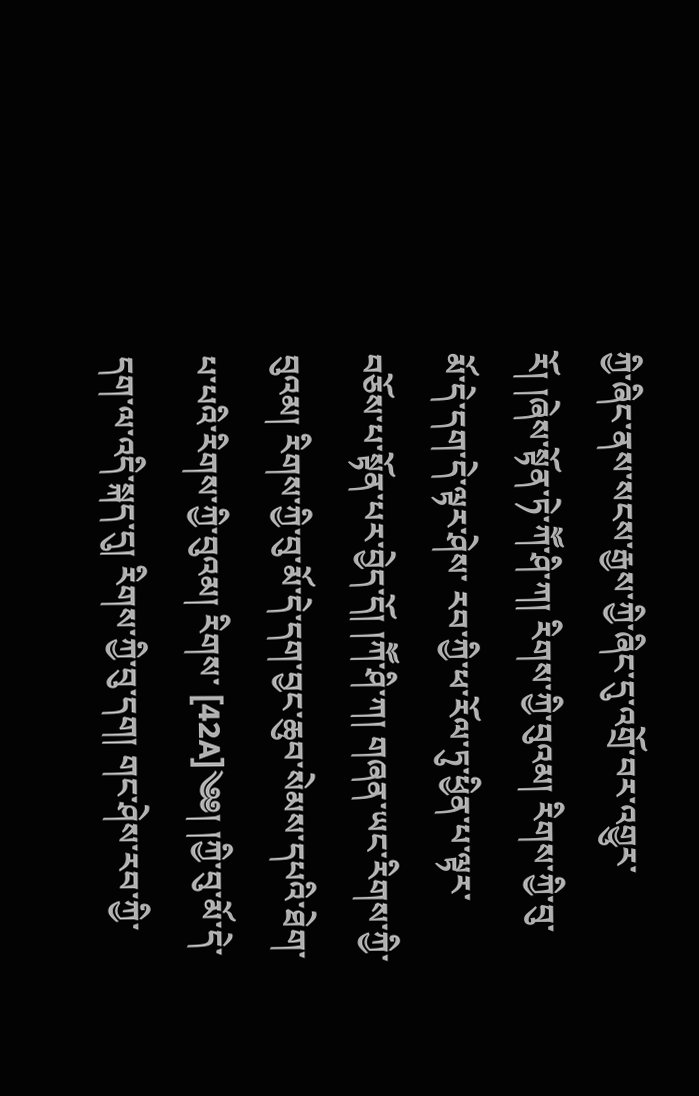ཀྱི་ཞིང་ནས་སངས་རྒྱས་ཀྱི་ཞིང་དུ་འགྲོ་བར་འགྱུར་རོ། །ཞེས་སྟོན་ཏེ་ཀཽ་ཤི་ཀ། རིགས་ཀྱི་བུའམ། རིགས་ཀྱི་བུ་མོ་དེ་དག་དེ་ལྟར་ཤེས་ རབ་ཀྱི་ཕ་རོལ་ཏུ་ཕྱིན་པ་ལྟར་བཅོས་པ་སྟོན་པར་བྱེད་དོ། །ཀཽ་ཤི་ཀ། གཞན་ཡང་རིགས་ཀྱི་བུའམ། རིགས་ཀྱི་བུ་མོ་དེ་དག་བྱང་ཆུབ་སེམས་དཔའི་ཐེག་པ་པའི་རིགས་ཀྱི་བུའམ། རིགས་ [42A]༄༅། །ཀྱི་བུ་མོ་དེ་དག་ལ་འདི་སྐད་དུ། རིགས་ཀྱི་བུ་དག། གང་ཤེས་རབ་ཀྱི་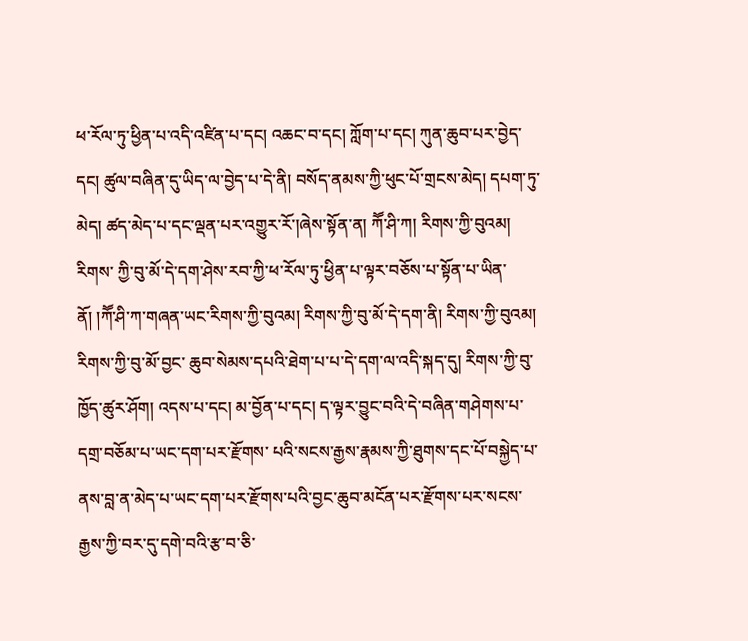ཕ་རོལ་ཏུ་ཕྱིན་པ་འདི་འཛིན་པ་དང། འཆང་བ་དང། ཀློག་པ་དང། ཀུན་ཆུབ་པར་བྱེད་ དང། ཚུལ་བཞིན་དུ་ཡིད་ལ་བྱེད་པ་དེ་ནི། བསོད་ནམས་ཀྱི་ཕུང་པོ་གྲངས་མེད། དཔག་ཏུ་མེད། ཚད་མེད་པ་དང་ལྡན་པར་འགྱུར་རོ་།ཞེས་སྟོན་ན། ཀཽ་ཤི་ཀ། རིགས་ཀྱི་བུའམ། རིགས་ ཀྱི་བུ་མོ་དེ་དག་ཤེས་རབ་ཀྱི་ཕ་རོལ་ཏུ་ཕྱིན་པ་ལྟར་བཅོས་པ་སྟོན་པ་ཡིན་ནོ། །ཀཽ་ཤི་ཀ་གཞན་ཡང་རིགས་ཀྱི་བུའམ། རིགས་ཀྱི་བུ་མོ་དེ་དག་ནི། རིགས་ཀྱི་བུའམ། རིགས་ཀྱི་བུ་མོ་བྱང་ ཆུབ་སེམས་དཔའི་ཐེག་པ་པ་དེ་དག་ལ་འདི་སྐད་དུ། རིགས་ཀྱི་བུ་ཁྱོད་ཚུར་ཤོག། འདས་པ་དང། མ་བྱོན་པ་དང། ད་ལྟར་བྱུང་བའི་དེ་བཞིན་གཤེགས་པ་དགྲ་བཅོམ་པ་ཡང་དག་པར་རྫོགས་ པའི་སངས་རྒྱས་རྣམས་ཀྱི་ཐུགས་དང་པོ་བསྐྱེད་པ་ནས་བླ་ན་མེད་པ་ཡང་དག་པར་རྫོགས་པའི་བྱང་ཆུབ་མངོན་པར་རྫོགས་པར་སངས་རྒྱས་ཀྱི་བར་དུ་དགེ་བའི་རྩ་བ་ཅི་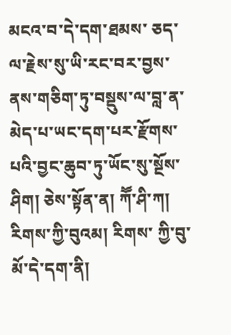མངའ་བ་དེ་དག་ཐམས་ ཅད་ལ་རྗེས་སུ་ཡི་རང་བར་བྱས་ནས་གཅིག་ཏུ་བསྡུས་ལ་བླ་ན་མེད་པ་ཡང་དག་པར་རྫོགས་པའི་བྱང་ཆུབ་ཏུ་ཡོང་སུ་སྔོས་ཤིག། ཅེས་སྟོན་ན། ཀཽ་ཤི་ཀ། རིགས་ཀྱི་བུའམ། རིགས་ ཀྱི་བུ་མོ་དེ་དག་ནི།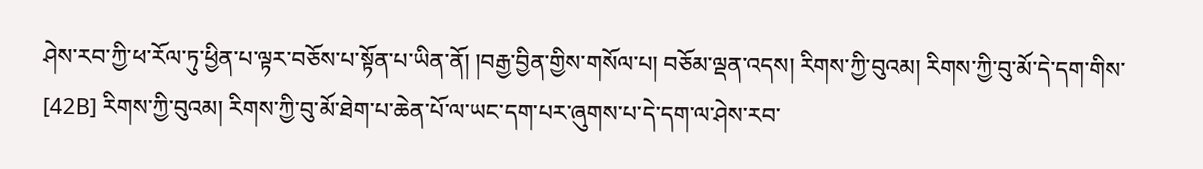ཤེས་རབ་ཀྱི་ཕ་རོལ་ཏུ་ཕྱིན་པ་ལྟར་བཅོས་པ་སྟོན་པ་ཡིན་ནོ། །བརྒྱ་བྱིན་གྱིས་གསོལ་པ། བཅོམ་ལྡན་འདས། རིགས་ཀྱི་བུའམ། རིགས་ཀྱི་བུ་མོ་དེ་དག་གིས་ [42B] རིགས་ཀྱི་བུའམ། རིགས་ཀྱི་བུ་མོ་ཐེག་པ་ཆེན་པོ་ལ་ཡང་དག་པར་ཞུགས་པ་དེ་དག་ལ་ཤེས་རབ་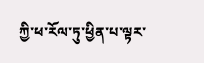ཀྱི་ཕ་རོལ་ཏུ་ཕྱིན་པ་ལྟར་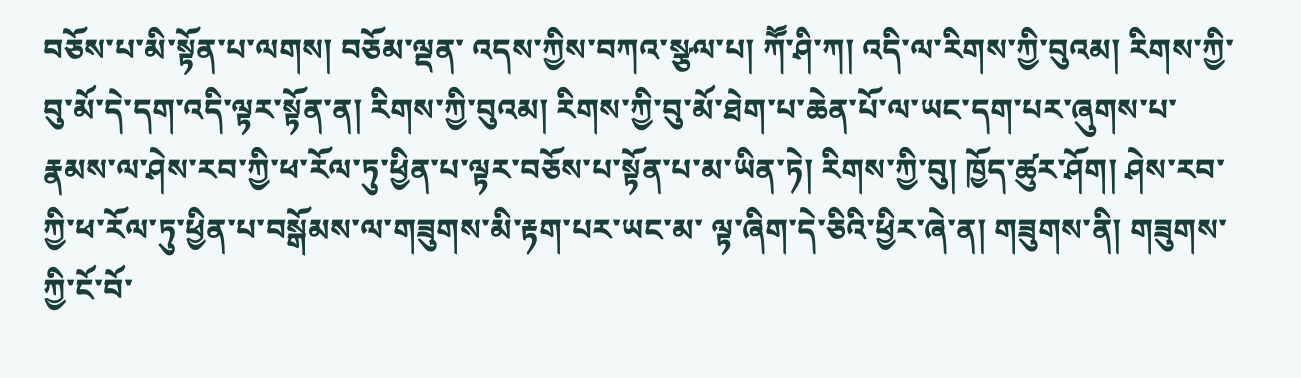བཅོས་པ་མི་སྟོན་པ་ལགས། བཅོམ་ལྡན་ འདས་ཀྱིས་བཀའ་སྩལ་པ། ཀཽ་ཤི་ཀ། འདི་ལ་རིགས་ཀྱི་བུའམ། རིགས་ཀྱི་བུ་མོ་དེ་དག་འདི་ལྟར་སྟོན་ན། རིགས་ཀྱི་བུའམ། རིགས་ཀྱི་བུ་མོ་ཐེག་པ་ཆེན་པོ་ལ་ཡང་དག་པར་ཞུགས་པ་ རྣམས་ལ་ཤེས་རབ་ཀྱི་ཕ་རོལ་ཏུ་ཕྱིན་པ་ལྟར་བཅོས་པ་སྟོན་པ་མ་ཡིན་ཏེ། རིགས་ཀྱི་བུ། ཁྱོད་ཚུར་ཤོག། ཤེས་རབ་ཀྱི་ཕ་རོལ་ཏུ་ཕྱིན་པ་བསྒོམས་ལ་གཟུགས་མི་རྟག་པར་ཡང་མ་ ལྟ་ཞིག་དེ་ཅིའི་ཕྱིར་ཞེ་ན། གཟུགས་ནི། གཟུགས་ཀྱི་ངོ་བོ་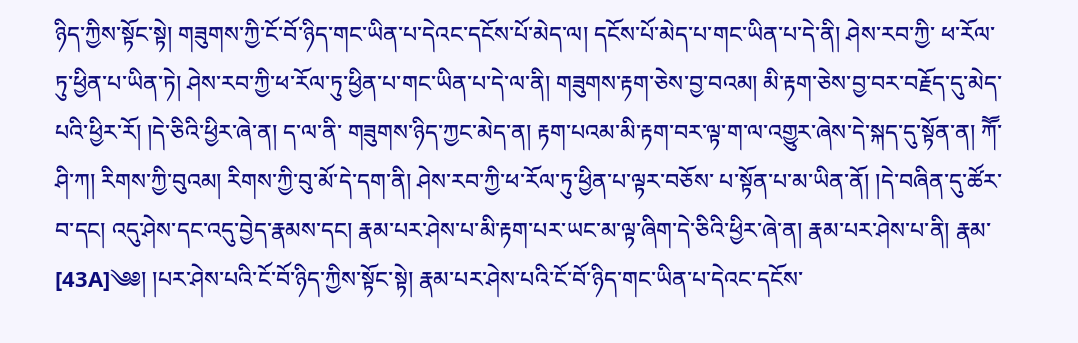ཉིད་ཀྱིས་སྟོང་སྟེ། གཟུགས་ཀྱི་ངོ་བོ་ཉིད་གང་ཡིན་པ་དེའང་དངོས་པོ་མེད་ལ། དངོས་པོ་མེད་པ་གང་ཡིན་པ་དེ་ནི། ཤེས་རབ་ཀྱི་ ཕ་རོལ་ཏུ་ཕྱིན་པ་ཡིན་ཏེ། ཤེས་རབ་ཀྱི་ཕ་རོལ་ཏུ་ཕྱིན་པ་གང་ཡིན་པ་དེ་ལ་ནི། གཟུགས་རྟག་ཅེས་བྱ་བའམ། མི་རྟག་ཅེས་བྱ་བར་བརྗོད་དུ་མེད་པའི་ཕྱིར་རོ། །དེ་ཅིའི་ཕྱིར་ཞེ་ན། ད་ལ་ནི་ གཟུགས་ཉིད་ཀྱང་མེད་ན། རྟག་པའམ་མི་རྟག་བར་ལྟ་ག་ལ་འགྱུར་ཞེས་དེ་སྐད་དུ་སྟོན་ན། ཀཽ་ཤི་ཀ། རིགས་ཀྱི་བུའམ། རིགས་ཀྱི་བུ་མོ་དེ་དག་ནི། ཤེས་རབ་ཀྱི་ཕ་རོལ་ཏུ་ཕྱིན་པ་ལྟར་བཅོས་ པ་སྟོན་པ་མ་ཡིན་ནོ། །དེ་བཞིན་དུ་ཚོར་བ་དང། འདུ་ཤེས་དང་འདུ་བྱེད་རྣམས་དང། རྣམ་པར་ཤེས་པ་མི་རྟག་པར་ཡང་མ་ལྟ་ཞིག་དེ་ཅིའི་ཕྱིར་ཞེ་ན། རྣམ་པར་ཤེས་པ་ནི། རྣམ་ [43A]༄༅། །པར་ཤེས་པའི་ངོ་བོ་ཉིད་ཀྱིས་སྟོང་སྟེ། རྣམ་པར་ཤེས་པའི་ངོ་བོ་ཉིད་གང་ཡིན་པ་དེའང་དངོས་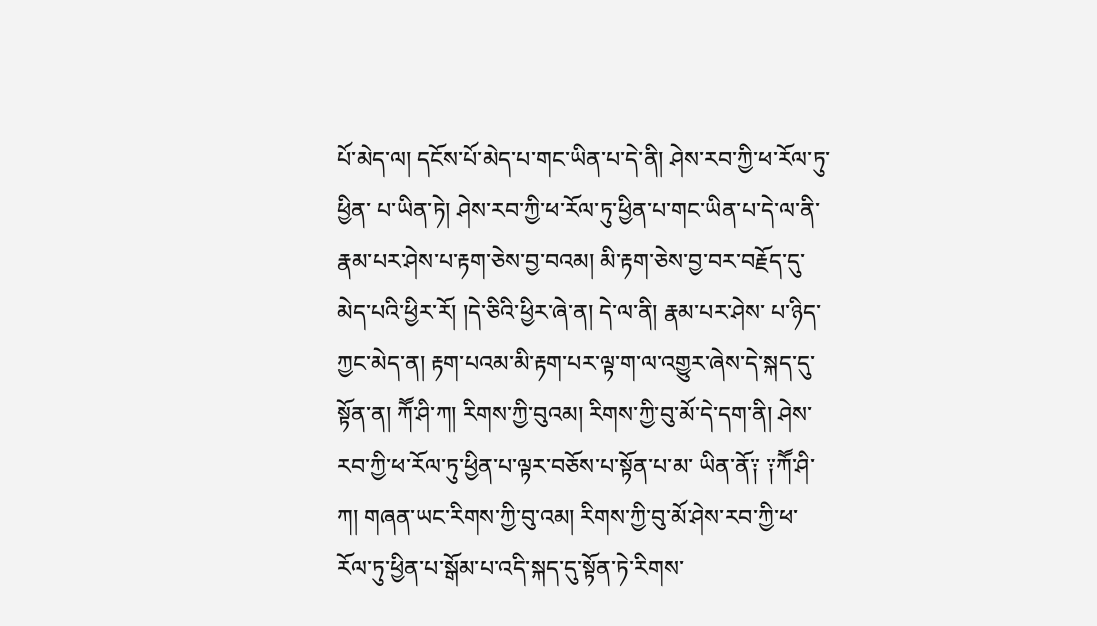པོ་མེད་ལ། དངོས་པོ་མེད་པ་གང་ཡིན་པ་དེ་ནི། ཤེས་རབ་ཀྱི་ཕ་རོལ་ཏུ་ཕྱིན་ པ་ཡིན་ཏེ། ཤེས་རབ་ཀྱི་ཕ་རོལ་ཏུ་ཕྱིན་པ་གང་ཡིན་པ་དེ་ལ་ནི་རྣམ་པར་ཤེས་པ་རྟག་ཅེས་བྱ་བའམ། མི་རྟག་ཅེས་བྱ་བར་བརྗོད་དུ་མེད་པའི་ཕྱིར་རོ། །དེ་ཅིའི་ཕྱིར་ཞེ་ན། དེ་ལ་ནི། རྣམ་པར་ཤེས་ པ་ཉིད་ཀྱང་མེད་ན། རྟག་པའམ་མི་རྟག་པར་ལྟ་ག་ལ་འགྱུར་ཞེས་དེ་སྐད་དུ་སྟོན་ན། ཀཽ་ཤི་ཀ། རིགས་ཀྱི་བུའམ། རིགས་ཀྱི་བུ་མོ་དེ་དག་ནི། ཤེས་རབ་ཀྱི་ཕ་རོལ་ཏུ་ཕྱིན་པ་ལྟར་བཅོས་པ་སྟོན་པ་མ་ ཡིན་ནོ༑ ༑ཀཽ་ཤི་ཀ། གཞན་ཡང་རིགས་ཀྱི་བུ་འམ། རིགས་ཀྱི་བུ་མོ་ཤེས་རབ་ཀྱི་ཕ་རོལ་ཏུ་ཕྱིན་པ་སྒོམ་པ་འདི་སྐད་དུ་སྟོན་ཏེ་རིགས་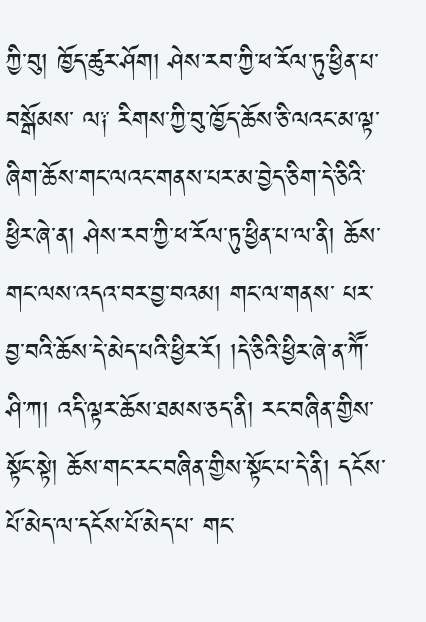ཀྱི་བུ། ཁྱོད་ཚུར་ཤོག། ཤེས་རབ་ཀྱི་ཕ་རོལ་ཏུ་ཕྱིན་པ་བསྒོམས་ ལ༑ རིགས་ཀྱི་བུ་ཁྱོད་ཆོས་ཅི་ལའང་མ་ལྟ་ཞིག་ཆོས་གང་ལའང་གནས་པར་མ་བྱེད་ཅིག་དེ་ཅིའི་ཕྱིར་ཞེ་ན། ཤེས་རབ་ཀྱི་ཕ་རོལ་ཏུ་ཕྱིན་པ་ལ་ནི། ཆོས་གང་ལས་འདའ་བར་བྱ་བའམ། གང་ལ་གནས་ པར་བྱ་བའི་ཆོས་དེ་མེད་པའི་ཕྱིར་རོ། །དེ་ཅིའི་ཕྱིར་ཞེ་ན་ཀཽ་ཤི་ཀ། འདི་ལྟར་ཆོས་ཐམས་ཅད་ནི། རང་བཞིན་གྱིས་སྟོང་སྟེ། ཆོས་གང་རང་བཞིན་གྱིས་སྟོང་པ་དེ་ནི། དངོས་པོ་མེད་ལ་དངོས་པོ་མེད་པ་ གང་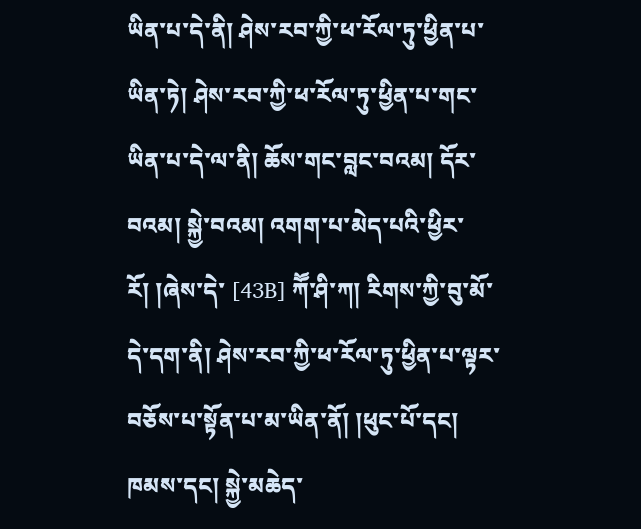ཡིན་པ་དེ་ནི། ཤེས་རབ་ཀྱི་ཕ་རོལ་ཏུ་ཕྱིན་པ་ཡིན་ཏེ། ཤེས་རབ་ཀྱི་ཕ་རོལ་ཏུ་ཕྱིན་པ་གང་ཡིན་པ་དེ་ལ་ནི། ཆོས་གང་བླང་བའམ། དོར་བའམ། སྐྱེ་བའམ། འགག་པ་མེད་པའི་ཕྱིར་རོ། །ཞེས་དེ་ [43B] ཀཽ་ཤི་ཀ། རིགས་ཀྱི་བུ་མོ་དེ་དག་ནི། ཤེས་རབ་ཀྱི་ཕ་རོལ་ཏུ་ཕྱིན་པ་ལྟར་བཅོས་པ་སྟོན་པ་མ་ཡིན་ནོ། །ཕུང་པོ་དང། ཁམས་དང། སྐྱེ་མཆེད་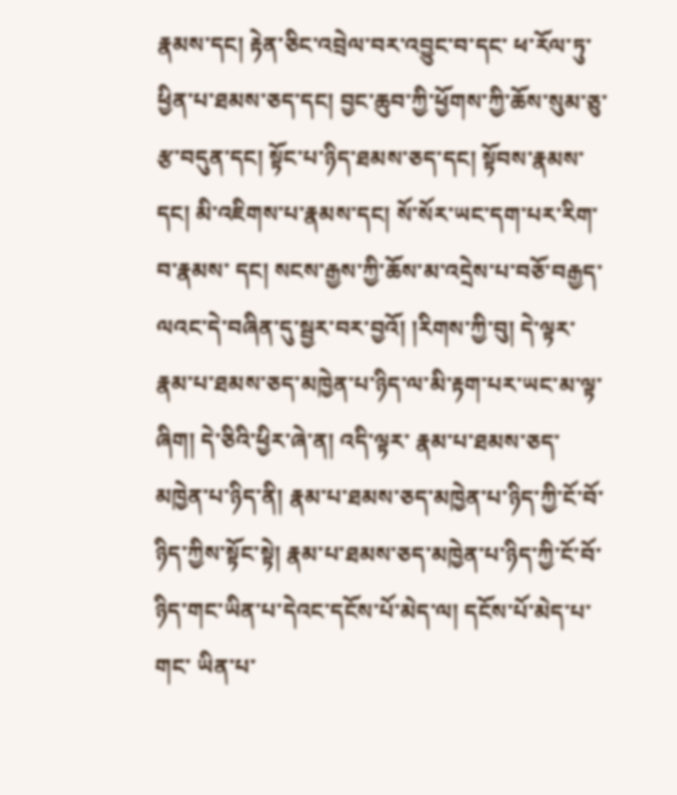རྣམས་དང། རྟེན་ཅིང་འབྲེལ་བར་འབྱུང་བ་དང་ ཕ་རོལ་ཏུ་ཕྱིན་པ་ཐམས་ཅད་དང། བྱང་ཆུབ་ཀྱི་ཕྱོགས་ཀྱི་ཆོས་སུམ་ཅུ་རྩ་བདུན་དང། སྟོང་པ་ཉིད་ཐམས་ཅད་དང། སྟོབས་རྣམས་དང། མི་འཇིགས་པ་རྣམས་དང། སོ་སོར་ཡང་དག་པར་རིག་བ་རྣམས་ དང། སངས་རྒྱས་ཀྱི་ཆོས་མ་འདྲེས་པ་བཅོ་བརྒྱད་ལའང་དེ་བཞིན་དུ་སྦྱར་བར་བྱའོ། །རིགས་ཀྱི་བུ། དེ་ལྟར་རྣམ་པ་ཐམས་ཅད་མཁྱེན་པ་ཉིད་ལ་མི་རྟག་པར་ཡང་མ་ལྟ་ཞིག། དེ་ཅིའི་ཕྱིར་ཞེ་ན། འདི་ལྟར་ རྣམ་པ་ཐམས་ཅད་མཁྱེན་པ་ཉིད་ནི། རྣམ་པ་ཐམས་ཅད་མཁྱེན་པ་ཉིད་ཀྱི་ངོ་བོ་ཉིད་ཀྱིས་སྟོང་སྟེ། རྣམ་པ་ཐམས་ཅད་མཁྱེན་པ་ཉིད་ཀྱི་ངོ་བོ་ཉིད་གང་ཡིན་པ་དེའང་དངོས་པོ་མེད་ལ། དངོས་པོ་མེད་པ་གང་ ཡིན་པ་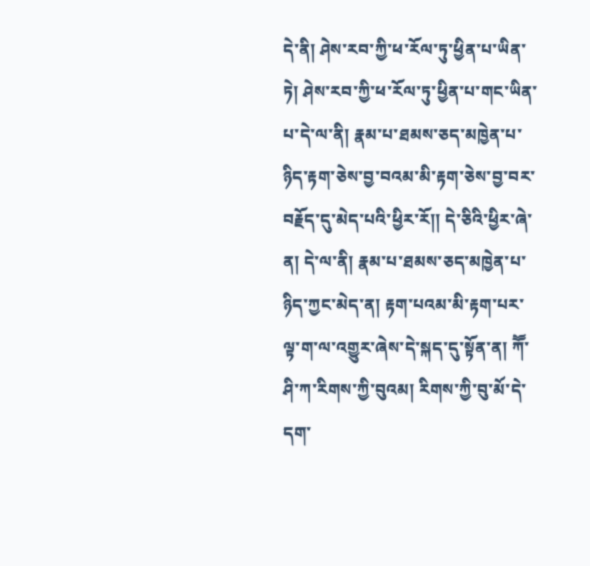དེ་ནི། ཤེས་རབ་ཀྱི་ཕ་རོལ་ཏུ་ཕྱིན་པ་ཡིན་ཏེ། ཤེས་རབ་ཀྱི་ཕ་རོལ་ཏུ་ཕྱིན་པ་གང་ཡིན་པ་དེ་ལ་ནི། རྣམ་པ་ཐམས་ཅད་མཁྱེན་པ་ཉིད་རྟག་ཅེས་བྱ་བའམ་མི་རྟག་ཅེས་བྱ་བར་བརྗོད་དུ་མེད་པའི་ཕྱིར་རོ།། དེ་ཅིའི་ཕྱིར་ཞེ་ན། དེ་ལ་ནི། རྣམ་པ་ཐམས་ཅད་མཁྱེན་པ་ཉིད་ཀྱང་མེད་ན། རྟག་པའམ་མི་རྟག་པར་ལྟ་ག་ལ་འགྱུར་ཞེས་དེ་སྐད་དུ་སྟོན་ན། ཀཽ་ཤི་ཀ་རིགས་ཀྱི་བུའམ། རིགས་ཀྱི་བུ་མོ་དེ་དག་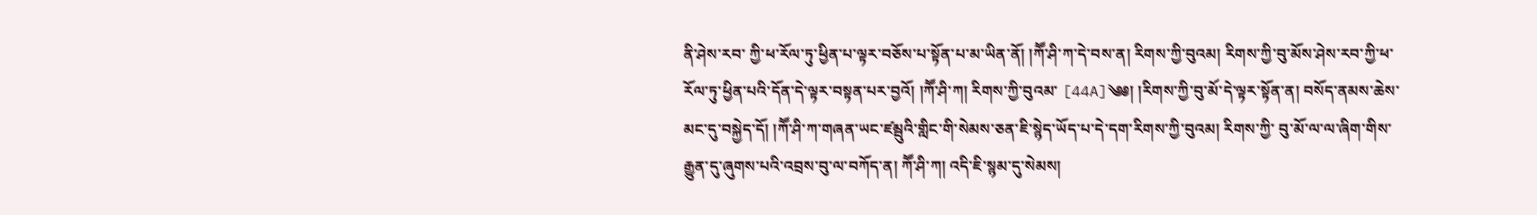ནི་ཤེས་རབ་ ཀྱི་ཕ་རོལ་ཏུ་ཕྱིན་པ་ལྟར་བཅོས་པ་སྟོན་པ་མ་ཡིན་ནོ། །ཀཽ་ཤི་ཀ་དེ་བས་ན། རིགས་ཀྱི་བུའམ། རིགས་ཀྱི་བུ་མོས་ཤེས་རབ་ཀྱི་ཕ་རོལ་ཏུ་ཕྱིན་པའི་དོན་དེ་ལྟར་བསྟན་པར་བྱའོ། །ཀཽ་ཤི་ཀ། རིགས་ཀྱི་བུའམ་ [44A]༄༅། །རིགས་ཀྱི་བུ་མོ་དེ་ལྟར་སྟོན་ན། བསོད་ནམས་ཆེས་མང་དུ་བསྐྱེད་དོ། །ཀཽ་ཤི་ཀ་གཞན་ཡང་ཛམྦུའི་གླིང་གི་སེམས་ཅན་ཇི་སྙེད་ཡོད་པ་དེ་དག་རིགས་ཀྱི་བུའམ། རིགས་ཀྱི་ བུ་མོ་ལ་ལ་ཞིག་གིས་རྒྱུན་དུ་ཞུགས་པའི་འབྲས་བུ་ལ་བཀོད་ན། ཀཽ་ཤི་ཀ། འདི་ཇི་སྙམ་དུ་སེམས།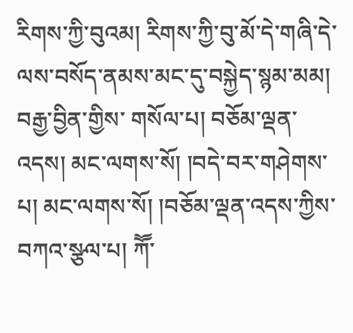རིགས་ཀྱི་བུའམ། རིགས་ཀྱི་བུ་མོ་དེ་གཞི་དེ་ལས་བསོད་ནམས་མང་དུ་བསྐྱེད་སྙམ་མམ། བརྒྱ་བྱིན་གྱིས་ གསོལ་པ། བཅོམ་ལྡན་འདས། མང་ལགས་སོ། །བདེ་བར་གཤེགས་པ། མང་ལགས་སོ། །བཅོམ་ལྡན་འདས་ཀྱིས་བཀའ་སྩལ་པ། ཀཽ་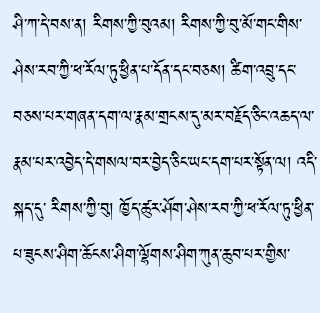ཤི་ཀ་དེ་བས་ན། རིགས་ཀྱི་བུའམ། རིགས་ཀྱི་བུ་མོ་གང་གིས་ ཤེས་རབ་ཀྱི་ཕ་རོལ་ཏུ་ཕྱིན་པ་དོན་དང་བཅས། ཚིག་འབྲུ་དང་བཅས་པར་གཞན་དག་ལ་རྣམ་གྲངས་དུ་མར་བརྗོད་ཅིང་འཆད་ལ་རྣམ་པར་འབྱེད་དེ་གསལ་བར་བྱེད་ཅིང་ཡང་དག་པར་སྟོན་ལ། འདི་སྐད་དུ་ རིགས་ཀྱི་བུ། ཁྱོད་ཚུར་ཤོག་ཤེས་རབ་ཀྱི་ཕ་རོལ་ཏུ་ཕྱིན་པ་ཟུངས་ཤིག་ཆོངས་ཤིག་ལྷོགས་ཤིག་ཀུན་ཆུབ་པར་གྱིས་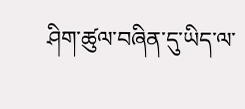ཤིག་ཚུལ་བཞིན་དུ་ཡིད་ལ་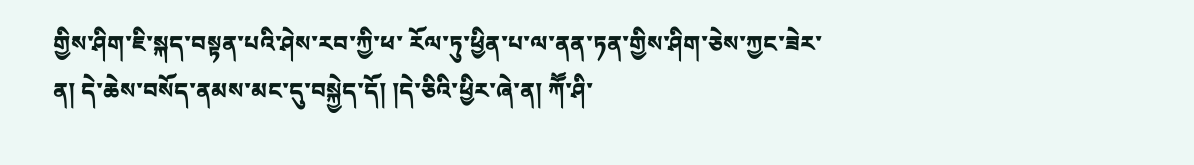གྱིས་ཤིག་ཇི་སྐད་བསྟན་པའི་ཤེས་རབ་ཀྱི་ཕ་ རོལ་ཏུ་ཕྱིན་པ་ལ་ནན་ཏན་གྱིས་ཤིག་ཅེས་ཀྱང་ཟེར་ན། དེ་ཆེས་བསོད་ནམས་མང་དུ་བསྐྱེད་དོ། །དེ་ཅིའི་ཕྱིར་ཞེ་ན། ཀཽ་ཤི་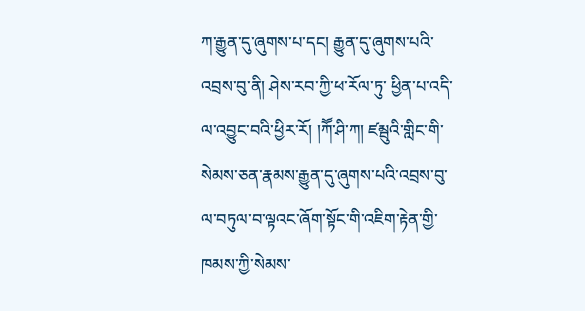ཀ་རྒྱུན་དུ་ཞུགས་པ་དང། རྒྱུན་དུ་ཞུགས་པའི་འབྲས་བུ་ནི། ཤེས་རབ་ཀྱི་ཕ་རོལ་ཏུ་ ཕྱིན་པ་འདི་ལ་འབྱུང་བའི་ཕྱིར་རོ། །ཀཽ་ཤི་ཀ། ཛམྦུའི་གླིང་གི་སེམས་ཅན་རྣམས་རྒྱུན་དུ་ཞུགས་པའི་འབྲས་བུ་ལ་བཏུལ་བ་ལྟའང་ཞོག་སྟོང་གི་འཇིག་རྟེན་གྱི་ཁམས་ཀྱི་སེམས་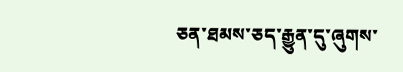ཅན་ཐམས་ཅད་རྒྱུན་དུ་ཞུགས་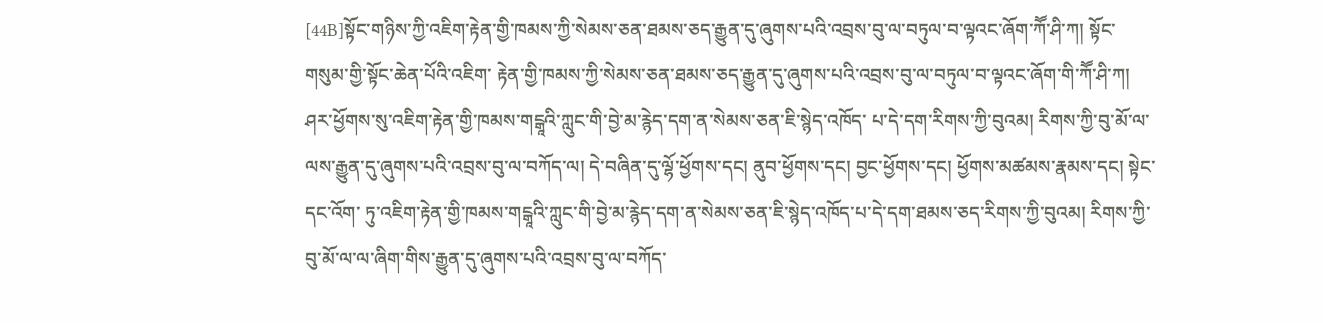[44B]སྟོང་གཉིས་ཀྱི་འཇིག་རྟེན་གྱི་ཁམས་ཀྱི་སེམས་ཅན་ཐམས་ཅད་རྒྱུན་དུ་ཞུགས་པའི་འབྲས་བུ་ལ་བཏུལ་བ་ལྟའང་ཞོག་ཀཽ་ཤི་ཀ། སྟོང་གསུམ་གྱི་སྟོང་ཆེན་པོའི་འཇིག་ རྟེན་གྱི་ཁམས་ཀྱི་སེམས་ཅན་ཐམས་ཅད་རྒྱུན་དུ་ཞུགས་པའི་འབྲས་བུ་ལ་བཏུལ་བ་ལྟའང་ཞོག་གི་ཀཽ་ཤི་ཀ། ཤར་ཕྱོགས་སུ་འཇིག་རྟེན་གྱི་ཁམས་གངྒཱའི་ཀླུང་གི་བྱེ་མ་རྙེད་དག་ན་སེམས་ཅན་ཇི་སྙེད་འཁོད་ པ་དེ་དག་རིགས་ཀྱི་བུའམ། རིགས་ཀྱི་བུ་མོ་ལ་ལས་རྒྱུན་དུ་ཞུགས་པའི་འབྲས་བུ་ལ་བཀོད་ལ། དེ་བཞིན་དུ་ལྷོ་ཕྱོགས་དང། ནུབ་ཕྱོགས་དང། བྱང་ཕྱོགས་དང། ཕྱོགས་མཚམས་རྣམས་དང། སྟེང་དང་འོག་ ཏུ་འཇིག་རྟེན་གྱི་ཁམས་གངྒཱའི་ཀླུང་གི་བྱེ་མ་རྙེད་དག་ན་སེམས་ཅན་ཇི་སྙེད་འཁོད་པ་དེ་དག་ཐམས་ཅད་རིགས་ཀྱི་བུའམ། རིགས་ཀྱི་བུ་མོ་ལ་ལ་ཞིག་གིས་རྒྱུན་དུ་ཞུགས་པའི་འབྲས་བུ་ལ་བཀོད་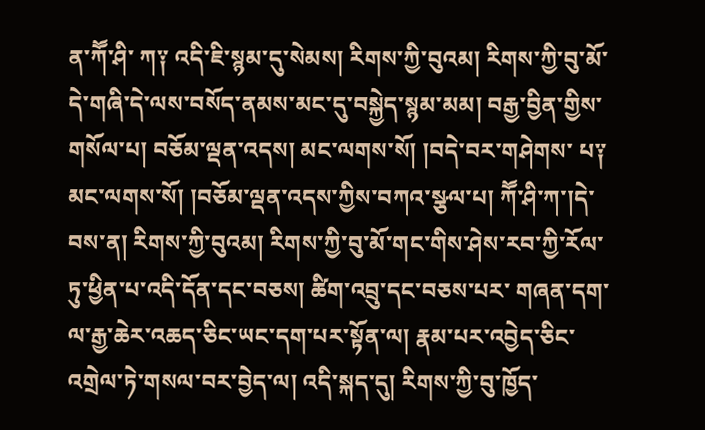ན་ཀཽ་ཤི་ ཀ༑ འདི་ཇི་སྙམ་དུ་སེམས། རིགས་ཀྱི་བུའམ། རིགས་ཀྱི་བུ་མོ་དེ་གཞི་དེ་ལས་བསོད་ནམས་མང་དུ་བསྐྱེད་སྙམ་མམ། བརྒྱ་བྱིན་གྱིས་གསོལ་པ། བཅོམ་ལྡན་འདས། མང་ལགས་སོ། །བདེ་བར་གཤེགས་ པ༑ མང་ལགས་སོ། །བཅོམ་ལྡན་འདས་ཀྱིས་བཀའ་སྩལ་པ། ཀཽ་ཤི་ཀ་།དེ་བས་ན། རིགས་ཀྱི་བུའམ། རིགས་ཀྱི་བུ་མོ་གང་གིས་ཤེས་རབ་ཀྱི་རོལ་ཏུ་ཕྱིན་པ་འདི་དོན་དང་བཅས། ཚིག་འབྲུ་དང་བཅས་པར་ གཞན་དག་ལ་རྒྱ་ཆེར་འཆད་ཅིང་ཡང་དག་པར་སྟོན་ལ། རྣམ་པར་འབྱེད་ཅིང་འགྲེལ་ཏེ་གསལ་བར་བྱེད་ལ། འདི་སྐད་དུ། རིགས་ཀྱི་བུ་ཁྱོད་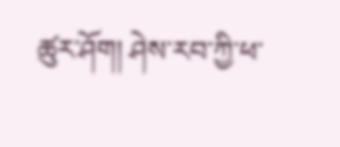ཚུར་ཤོག། ཤེས་རབ་ཀྱི་ཕ་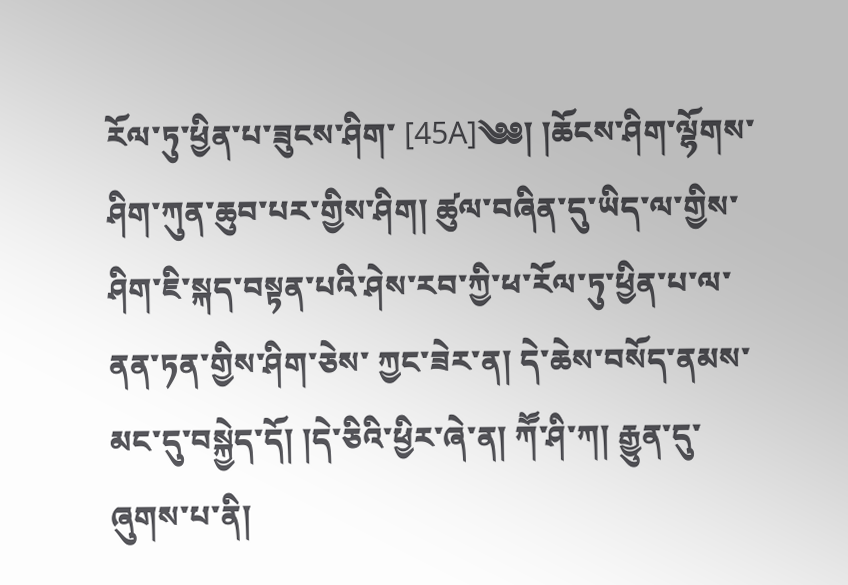རོལ་ཏུ་ཕྱིན་པ་ཟུངས་ཤིག་ [45A]༄༅། །ཆོངས་ཤིག་ལྷོགས་ཤིག་ཀུན་ཆུབ་པར་གྱིས་ཤིག། ཚུལ་བཞིན་དུ་ཡིད་ལ་གྱིས་ཤིག་ཇི་སྐད་བསྟན་པའི་ཤེས་རབ་ཀྱི་ཕ་རོལ་ཏུ་ཕྱིན་པ་ལ་ནན་ཏན་གྱིས་ཤིག་ཅེས་ ཀྱང་ཟེར་ན། དེ་ཆེས་བསོད་ནམས་མང་དུ་བསྐྱེད་དོ། །དེ་ཅིའི་ཕྱིར་ཞེ་ན། ཀཽ་ཤི་ཀ། རྒྱུན་དུ་ཞུགས་པ་ནི།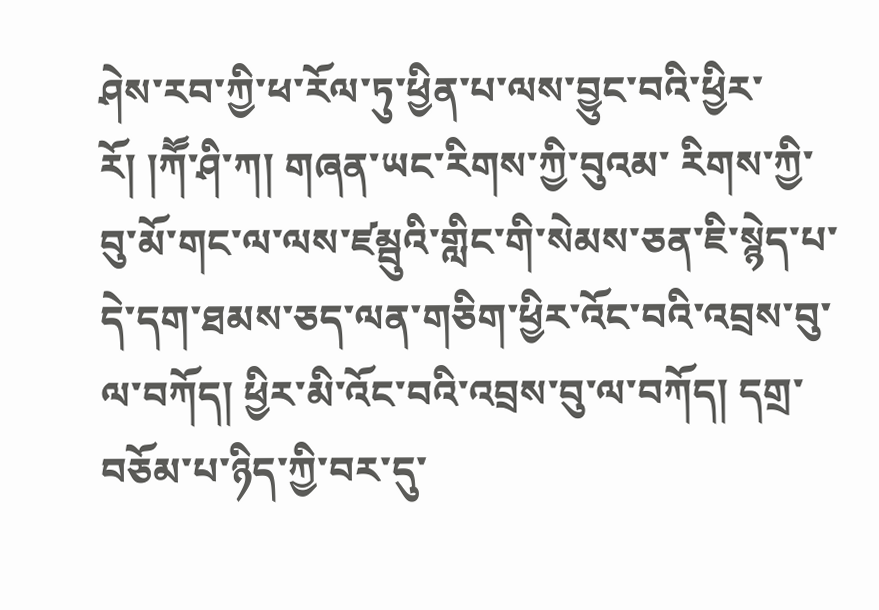ཤེས་རབ་ཀྱི་ཕ་རོལ་ཏུ་ཕྱིན་པ་ལས་བྱུང་བའི་ཕྱིར་རོ། །ཀཽ་ཤི་ཀ། གཞན་ཡང་རིགས་ཀྱི་བུའམ་ རིགས་ཀྱི་བུ་མོ་གང་ལ་ལས་ཛམྦུའི་གླིང་གི་སེམས་ཅན་ཇི་སྙེད་པ་དེ་དག་ཐམས་ཅད་ལན་གཅིག་ཕྱིར་འོང་བའི་འབྲས་བུ་ལ་བཀོད། ཕྱིར་མི་འོང་བའི་འབྲས་བུ་ལ་བཀོད། དགྲ་བཅོམ་པ་ཉིད་ཀྱི་བར་དུ་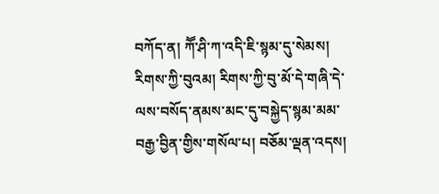བཀོད་ན། ཀཽ་ཤི་ཀ་འདི་ཇི་སྙམ་དུ་སེམས། རིགས་ཀྱི་བུའམ། རིགས་ཀྱི་བུ་མོ་དེ་གཞི་དེ་ལས་བསོད་ནམས་མང་དུ་བསྐྱེད་སྙམ་མམ་བརྒྱ་བྱིན་གྱིས་གསོལ་པ། བཅོམ་ལྡན་འདས།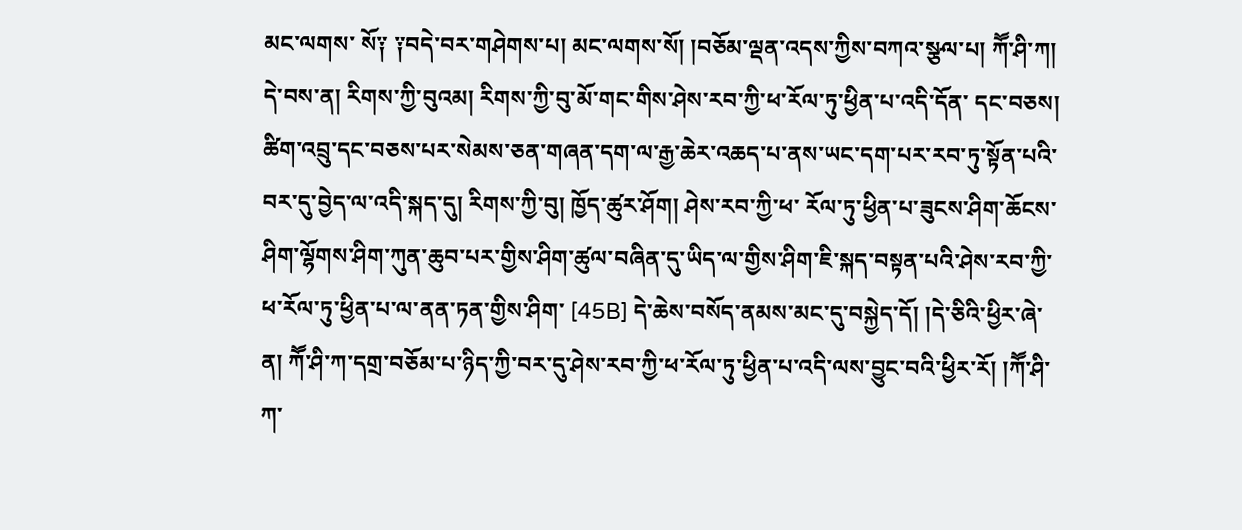མང་ལགས་ སོ༑ ༑བདེ་བར་གཤེགས་པ། མང་ལགས་སོ། །བཅོམ་ལྡན་འདས་ཀྱིས་བཀའ་སྩལ་པ། ཀཽ་ཤི་ཀ། དེ་བས་ན། རིགས་ཀྱི་བུའམ། རིགས་ཀྱི་བུ་མོ་གང་གིས་ཤེས་རབ་ཀྱི་ཕ་རོལ་ཏུ་ཕྱིན་པ་འདི་དོན་ དང་བཅས། ཚིག་འབྲུ་དང་བཅས་པར་སེམས་ཅན་གཞན་དག་ལ་རྒྱ་ཆེར་འཆད་པ་ནས་ཡང་དག་པར་རབ་ཏུ་སྟོན་པའི་བར་དུ་བྱེད་ལ་འདི་སྐད་དུ། རིགས་ཀྱི་བུ། ཁྱོད་ཚུར་ཤོག། ཤེས་རབ་ཀྱི་ཕ་ རོལ་ཏུ་ཕྱིན་པ་ཟུངས་ཤིག་ཆོངས་ཤིག་ལྷོགས་ཤིག་ཀུན་ཆུབ་པར་གྱིས་ཤིག་ཚུལ་བཞིན་དུ་ཡིད་ལ་གྱིས་ཤིག་ཇི་སྐད་བསྟན་པའི་ཤེས་རབ་ཀྱི་ཕ་རོལ་ཏུ་ཕྱིན་པ་ལ་ནན་ཏན་གྱིས་ཤིག་ [45B] དེ་ཆེས་བསོད་ནམས་མང་དུ་བསྐྱེད་དོ། །དེ་ཅིའི་ཕྱིར་ཞེ་ན། ཀཽ་ཤི་ཀ་དགྲ་བཅོམ་པ་ཉིད་ཀྱི་བར་དུ་ཤེས་རབ་ཀྱི་ཕ་རོལ་ཏུ་ཕྱིན་པ་འདི་ལས་བྱུང་བའི་ཕྱིར་རོ། །ཀཽ་ཤི་ཀ་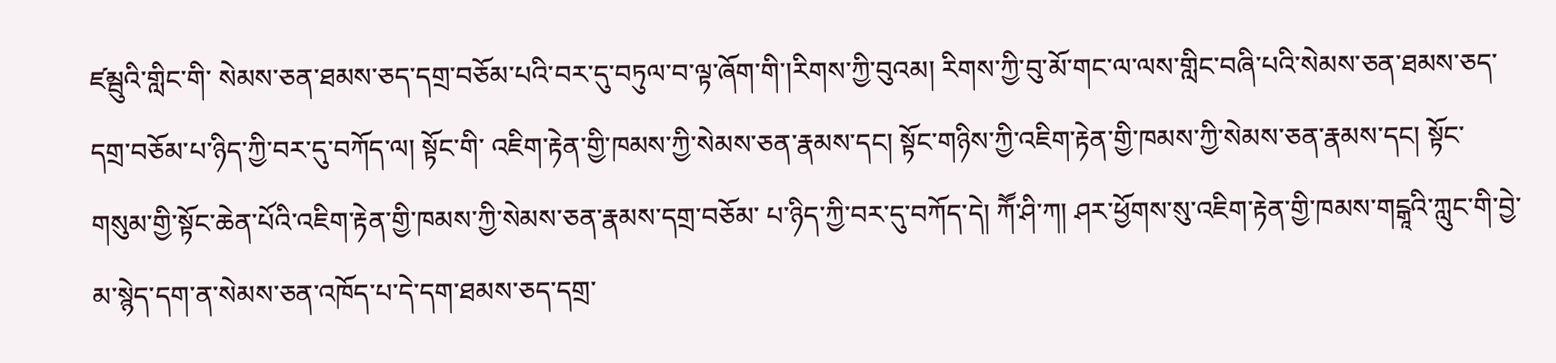ཛམྦུའི་གླིང་གི་ སེམས་ཅན་ཐམས་ཅད་དགྲ་བཅོམ་པའི་བར་དུ་བཏུལ་བ་ལྟ་ཞོག་གི་།རིགས་ཀྱི་བུའམ། རིགས་ཀྱི་བུ་མོ་གང་ལ་ལས་གླིང་བཞི་པའི་སེམས་ཅན་ཐམས་ཅད་དགྲ་བཅོམ་པ་ཉིད་ཀྱི་བར་དུ་བཀོད་ལ། སྟོང་གི་ འཇིག་རྟེན་གྱི་ཁམས་ཀྱི་སེམས་ཅན་རྣམས་དང། སྟོང་གཉིས་ཀྱི་འཇིག་རྟེན་གྱི་ཁམས་ཀྱི་སེམས་ཅན་རྣམས་དང། སྟོང་གསུམ་གྱི་སྟོང་ཆེན་པོའི་འཇིག་རྟེན་གྱི་ཁམས་ཀྱི་སེམས་ཅན་རྣམས་དགྲ་བཅོམ་ པ་ཉིད་ཀྱི་བར་དུ་བཀོད་དེ། ཀཽ་ཤི་ཀ། ཤར་ཕྱོགས་སུ་འཇིག་རྟེན་གྱི་ཁམས་གངྒཱའི་ཀླུང་གི་བྱེ་མ་སྙེད་དག་ན་སེམས་ཅན་འཁོད་པ་དེ་དག་ཐམས་ཅད་དགྲ་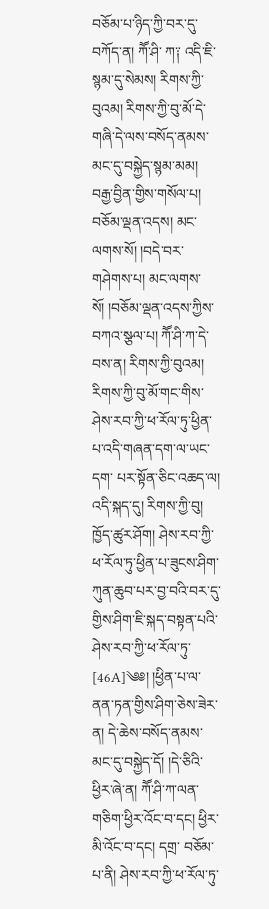བཅོམ་པ་ཉིད་ཀྱི་བར་དུ་བཀོད་ན། ཀཽ་ཤི་ ཀ༑ འདི་ཇི་སྙམ་དུ་སེམས། རིགས་ཀྱི་བུའམ། རིགས་ཀྱི་བུ་མོ་དེ་གཞི་དེ་ལས་བསོད་ནམས་མང་དུ་བསྐྱེད་སྙམ་མམ། བརྒྱ་བྱིན་གྱིས་གསོལ་པ། བཅོམ་ལྡན་འདས། མང་ལགས་སོ། །བདེ་བར་ གཤེགས་པ། མང་ལགས་སོ། །བཅོམ་ལྡན་འདས་ཀྱིས་བཀའ་སྩལ་པ། ཀཽ་ཤི་ཀ་དེ་བས་ན། རིགས་ཀྱི་བུའམ། རིགས་ཀྱི་བུ་མོ་གང་གིས་ཤེས་རབ་ཀྱི་ཕ་རོལ་ཏུ་ཕྱིན་པ་འདི་གཞན་དག་ལ་ཡང་དག་ པར་སྟོན་ཅིང་འཆད་ལ། འདི་སྐད་དུ། རིགས་ཀྱི་བུ། ཁྱོད་ཚུར་ཤོག། ཤེས་རབ་ཀྱི་ཕ་རོལ་ཏུ་ཕྱིན་པ་ཟུངས་ཤིག་ཀུན་ཆུབ་པར་བྱ་བའི་བར་དུ་གྱིས་ཤིག་ཇི་སྐད་བསྟན་པའི་ཤེས་རབ་ཀྱི་ཕ་རོལ་ཏུ་ [46A]༄༅། །ཕྱིན་པ་ལ་ནན་ཏན་གྱིས་ཤིག་ཅེས་ཟེར་ན། དེ་ཆེས་བསོད་ནམས་མང་དུ་བསྐྱེད་དོ། །དེ་ཅིའི་ཕྱིར་ཞེ་ན། ཀཽ་ཤི་ཀ་ལན་གཅིག་ཕྱིར་འོང་བ་དང། ཕྱིར་མི་འོང་བ་དང། དགྲ་ བཅོམ་པ་ནི། ཤེས་རབ་ཀྱི་ཕ་རོལ་ཏུ་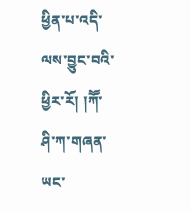ཕྱིན་པ་འདི་ལས་བྱུང་བའི་ཕྱིར་རོ། །ཀཽ་ཤི་ཀ་གཞན་ཡང་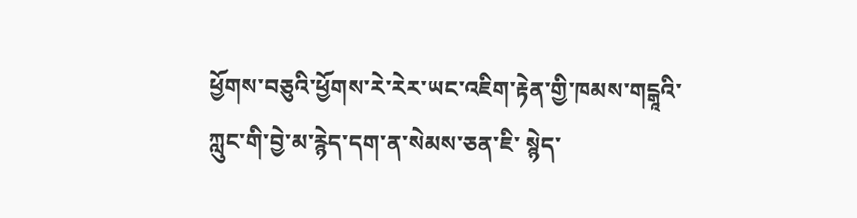ཕྱོགས་བཅུའི་ཕྱོགས་རེ་རེར་ཡང་འཇིག་རྟེན་གྱི་ཁམས་གངྒཱའི་ཀླུང་གི་བྱེ་མ་རྙེད་དག་ན་སེམས་ཅན་ཇི་ སྙེད་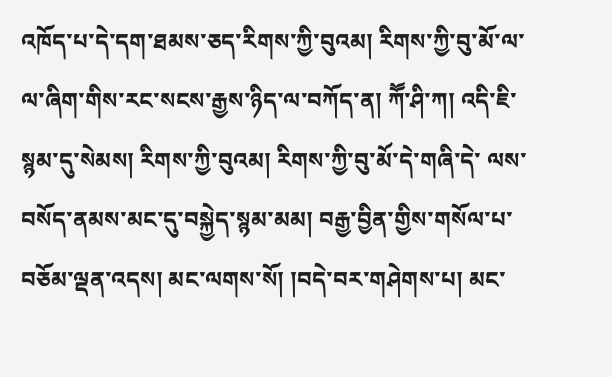འཁོད་པ་དེ་དག་ཐམས་ཅད་རིགས་ཀྱི་བུའམ། རིགས་ཀྱི་བུ་མོ་ལ་ལ་ཞིག་གིས་རང་སངས་རྒྱས་ཉིད་ལ་བཀོད་ན། ཀཽ་ཤི་ཀ། འདི་ཇི་སྙམ་དུ་སེམས། རིགས་ཀྱི་བུའམ། རིགས་ཀྱི་བུ་མོ་དེ་གཞི་དེ་ ལས་བསོད་ནམས་མང་དུ་བསྐྱེད་སྙམ་མམ། བརྒྱ་བྱིན་གྱིས་གསོལ་པ་བཅོམ་ལྡན་འདས། མང་ལགས་སོ། །བདེ་བར་གཤེགས་པ། མང་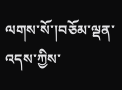ལགས་སོ་།བཅོམ་ལྡན་འདས་ཀྱིས་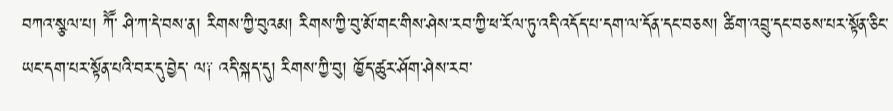བཀའ་སྩལ་པ། ཀཽ་ ཤི་ཀ་དེ་བས་ན། རིགས་ཀྱི་བུའམ། རིགས་ཀྱི་བུ་མོ་གང་གིས་ཤེས་རབ་ཀྱི་ཕ་རོལ་ཏུ་འདི་འདོད་པ་དག་ལ་དོན་དང་བཅས། ཚིག་འབྲུ་དང་བཅས་པར་སྟོན་ཅིང་ཡང་དག་པར་སྟོན་པའི་བར་དུ་བྱེད་ ལ༑ འདི་སྐད་དུ། རིགས་ཀྱི་བུ། ཁྱོད་ཚུར་ཤོག་ཤེས་རབ་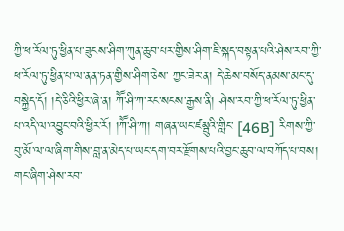ཀྱི་ཕ་རོལ་ཏུ་ཕྱིན་པ་ཟུངས་ཤིག་ཀུན་ཆུབ་པར་གྱིས་ཤིག་ཇི་སྐད་བསྟན་པའི་ཤེས་རབ་ཀྱི་ཕ་རོལ་ཏུ་ཕྱིན་པ་ལ་ནན་ཏན་གྱིས་ཤིག་ཅེས་ ཀྱང་ཟེར་ན། དེ་ཆེས་བསོད་ནམས་མང་དུ་བསྐྱེད་དོ། །དེ་ཅིའི་ཕྱིར་ཞེ་ན། ཀཽ་ཤི་ཀ་རང་སངས་རྒྱས་ནི། ཤེས་རབ་ཀྱི་ཕ་རོལ་ཏུ་ཕྱིན་པ་འདི་ལ་འབྱུང་བའི་ཕྱིར་རོ། །ཀཽ་ཤི་ཀ། གཞན་ཡང་ཛམྦུའི་གླིང་ [46B] རིགས་ཀྱི་བུ་མོ་ལ་ལ་ཞིག་གིས་བླ་ན་མེད་པ་ཡང་དག་བར་རྫོགས་པའི་བྱང་ཆུབ་ལ་བཀོད་པ་བས། གང་ཞིག་ཤེས་རབ་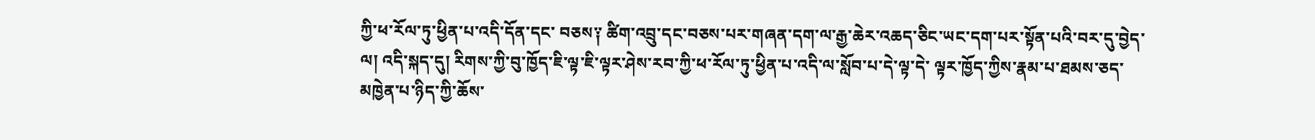ཀྱི་ཕ་རོལ་ཏུ་ཕྱིན་པ་འདི་དོན་དང་ བཅས༑ ཚིག་འབྲུ་དང་བཅས་པར་གཞན་དག་ལ་རྒྱ་ཆེར་འཆད་ཅིང་ཡང་དག་པར་སྟོན་པའི་བར་དུ་བྱེད་ལ། འདི་སྐད་དུ། རིགས་ཀྱི་བུ་ཁྱོད་ཇི་ལྟ་ཇི་ལྟར་ཤེས་རབ་ཀྱི་ཕ་རོལ་ཏུ་ཕྱིན་པ་འདི་ལ་སློབ་པ་དེ་ལྟ་དེ་ ལྟར་ཁྱོད་ཀྱིས་རྣམ་པ་ཐམས་ཅད་མཁྱེན་པ་ཉིད་ཀྱི་ཆོས་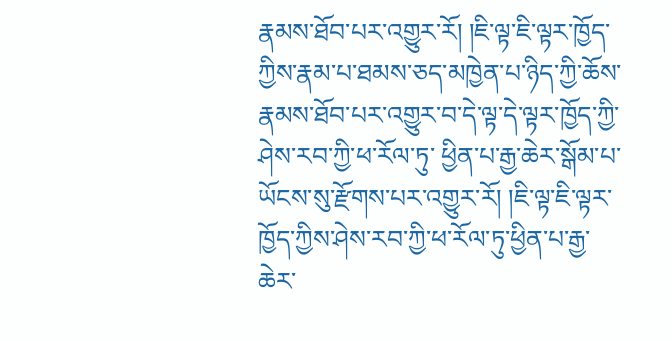རྣམས་ཐོབ་པར་འགྱུར་རོ། །ཇི་ལྟ་ཇི་ལྟར་ཁྱོད་ཀྱིས་རྣམ་པ་ཐམས་ཅད་མཁྱེན་པ་ཉིད་ཀྱི་ཆོས་རྣམས་ཐོབ་པར་འགྱུར་བ་དེ་ལྟ་དེ་ལྟར་ཁྱོད་ཀྱི་ཤེས་རབ་ཀྱི་ཕ་རོལ་ཏུ་ ཕྱིན་པ་རྒྱ་ཆེར་སྒོམ་པ་ཡོངས་སུ་རྫོགས་པར་འགྱུར་རོ། །ཇི་ལྟ་ཇི་ལྟར་ཁྱོད་ཀྱིས་ཤེས་རབ་ཀྱི་ཕ་རོལ་ཏུ་ཕྱིན་པ་རྒྱ་ཆེར་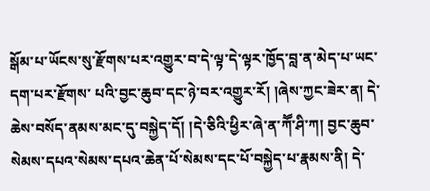སྒོམ་པ་ཡོངས་སུ་རྫོགས་པར་འགྱུར་བ་དེ་ལྟ་དེ་ལྟར་ཁྱོད་བླ་ན་མེད་པ་ཡང་དག་པར་རྫོགས་ པའི་བྱང་ཆུབ་དང་ཉེ་བར་འགྱུར་རོ། །ཞེས་ཀྱང་ཟེར་ན། དེ་ཆེས་བསོད་ནམས་མང་དུ་བསྐྱེད་དོ། །དེ་ཅིའི་ཕྱིར་ཞེ་ན་ཀཽ་ཤི་ཀ། བྱང་ཆུབ་སེམས་དཔའ་སེམས་དཔའ་ཆེན་པོ་སེམས་དང་པོ་བསྐྱེད་པ་རྣམས་ནི། དེ་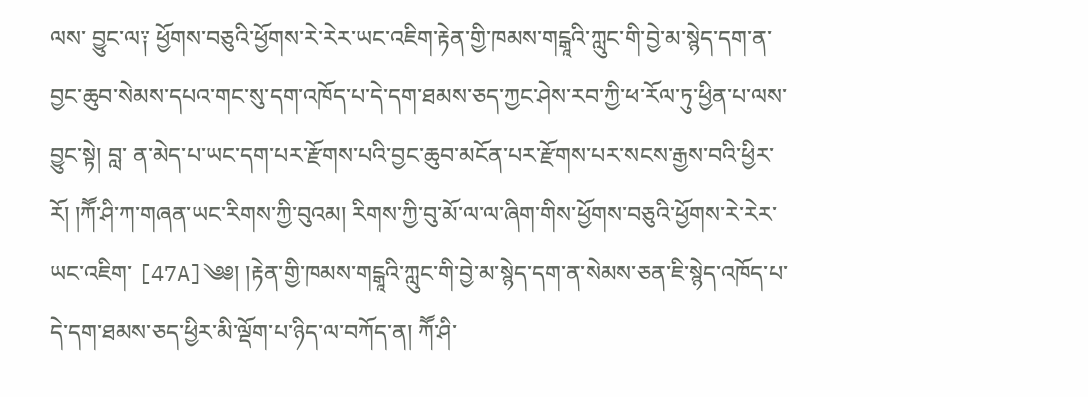ལས་ བྱུང་ལ༑ ཕྱོགས་བཅུའི་ཕྱོགས་རེ་རེར་ཡང་འཇིག་རྟེན་གྱི་ཁམས་གངྒཱའི་ཀླུང་གི་བྱེ་མ་སྙེད་དག་ན་བྱང་ཆུབ་སེམས་དཔའ་གང་སུ་དག་འཁོད་པ་དེ་དག་ཐམས་ཅད་ཀྱང་ཤེས་རབ་ཀྱི་ཕ་རོལ་ཏུ་ཕྱིན་པ་ལས་བྱུང་སྟེ། བླ་ ན་མེད་པ་ཡང་དག་པར་རྫོགས་པའི་བྱང་ཆུབ་མངོན་པར་རྫོགས་པར་སངས་རྒྱས་བའི་ཕྱིར་རོ། །ཀཽ་ཤི་ཀ་གཞན་ཡང་རིགས་ཀྱི་བུའམ། རིགས་ཀྱི་བུ་མོ་ལ་ལ་ཞིག་གིས་ཕྱོགས་བཅུའི་ཕྱོགས་རེ་རེར་ཡང་འཇིག་ [47A]༄༅། །རྟེན་གྱི་ཁམས་གངྒཱའི་ཀླུང་གི་བྱེ་མ་སྙེད་དག་ན་སེམས་ཅན་ཇི་སྙེད་འཁོད་པ་དེ་དག་ཐམས་ཅད་ཕྱིར་མི་ལྡོག་པ་ཉིད་ལ་བཀོད་ན། ཀཽ་ཤི་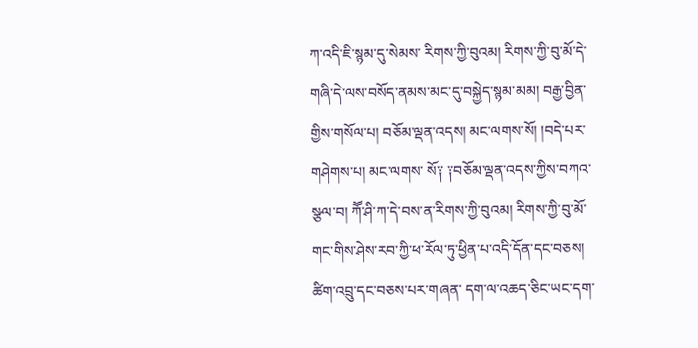ཀ་འདི་ཇི་སྙམ་དུ་སེམས་ རིགས་ཀྱི་བུའམ། རིགས་ཀྱི་བུ་མོ་དེ་གཞི་དེ་ལས་བསོད་ནམས་མང་དུ་བསྐྱེད་སྙམ་མམ། བརྒྱ་བྱིན་གྱིས་གསོལ་པ། བཅོམ་ལྡན་འདས། མང་ལགས་སོ། །བདེ་པར་གཤེགས་པ། མང་ལགས་ སོ༑ ༑བཅོམ་ལྡན་འདས་ཀྱིས་བཀའ་སྩལ་བ། ཀཽ་ཤི་ཀ་དེ་བས་ན་རིགས་ཀྱི་བུའམ། རིགས་ཀྱི་བུ་མོ་གང་གིས་ཤེས་རབ་ཀྱི་ཕ་རོལ་ཏུ་ཕྱིན་པ་འདི་དོན་དང་བཅས། ཚིག་འབྲུ་དང་བཅས་པར་གཞན་ དག་ལ་འཆད་ཅིང་ཡང་དག་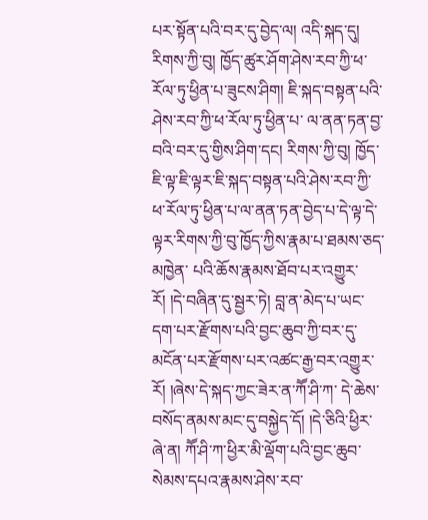པར་སྟོན་པའི་བར་དུ་བྱེད་ལ། འདི་སྐད་དུ། རིགས་ཀྱི་བུ། ཁྱོད་ཚུར་ཤོག་ཤེས་རབ་ཀྱི་ཕ་རོལ་ཏུ་ཕྱིན་པ་ཟུངས་ཤིག། ཇི་སྐད་བསྟན་པའི་ཤེས་རབ་ཀྱི་ཕ་རོལ་ཏུ་ཕྱིན་པ་ ལ་ནན་ཏན་བྱ་བའི་བར་དུ་གྱིས་ཤིག་དང། རིགས་ཀྱི་བུ། ཁྱོད་ཇི་ལྟ་ཇི་ལྟར་ཇི་སྐད་བསྟན་པའི་ཤེས་རབ་ཀྱི་ཕ་རོལ་ཏུ་ཕྱིན་པ་ལ་ནན་ཏན་བྱེད་པ་དེ་ལྟ་དེ་ལྟར་རིགས་ཀྱི་བུ་ཁྱོད་ཀྱིས་རྣམ་པ་ཐམས་ཅད་མཁྱེན་ པའི་ཆོས་རྣམས་ཐོབ་པར་འགྱུར་རོ། །དེ་བཞིན་དུ་སྦྱར་ཏེ། བླ་ན་མེད་པ་ཡང་དག་པར་རྫོགས་པའི་བྱང་ཆུབ་ཀྱི་བར་དུ་མངོན་པར་རྫོགས་པར་འཚང་རྒྱ་བར་འགྱུར་རོ། །ཞེས་དེ་སྐད་ཀྱང་ཟེར་ན་ཀཽ་ཤི་ཀ་ དེ་ཆེས་བསོད་ནམས་མང་དུ་བསྐྱེད་དོ། །དེ་ཅིའི་ཕྱིར་ཞེ་ན། ཀཽ་ཤི་ཀ་ཕྱིར་མི་ལྡོག་པའི་བྱང་ཆུབ་སེམས་དཔའ་རྣམས་ཤེས་རབ་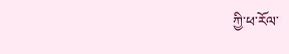ཀྱི་ཕ་རོལ་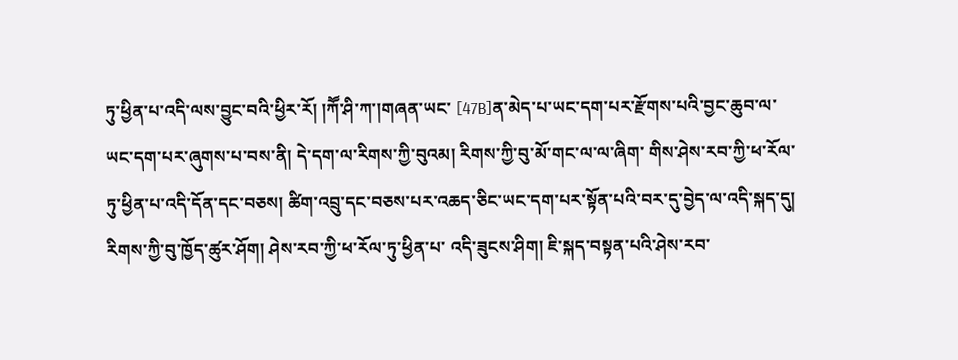ཏུ་ཕྱིན་པ་འདི་ལས་བྱུང་བའི་ཕྱིར་རོ། །ཀཽ་ཤི་ཀ་།གཞན་ཡང་ [47B]ན་མེད་པ་ཡང་དག་པར་རྫོགས་པའི་བྱང་ཆུབ་ལ་ཡང་དག་པར་ཞུགས་པ་བས་ནི། དེ་དག་ལ་རིགས་ཀྱི་བུའམ། རིགས་ཀྱི་བུ་མོ་གང་ལ་ལ་ཞིག་ གིས་ཤེས་རབ་ཀྱི་ཕ་རོལ་ཏུ་ཕྱིན་པ་འདི་དོན་དང་བཅས། ཚིག་འབྲུ་དང་བཅས་པར་འཆད་ཅིང་ཡང་དག་པར་སྟོན་པའི་བར་དུ་བྱེད་ལ་འདི་སྐད་དུ། རིགས་ཀྱི་བུ་ཁྱོད་ཚུར་ཤོག། ཤེས་རབ་ཀྱི་ཕ་རོལ་ཏུ་ཕྱིན་པ་ འདི་ཟུངས་ཤིག། ཇི་སྐད་བསྟན་པའི་ཤེས་རབ་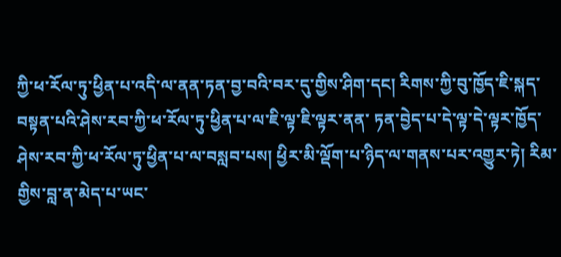ཀྱི་ཕ་རོལ་ཏུ་ཕྱིན་པ་འདི་ལ་ནན་ཏན་བྱ་བའི་བར་དུ་གྱིས་ཤིག་དང། རིགས་ཀྱི་བུ་ཁྱོད་ཇི་སྐད་བསྟན་པའི་ཤེས་རབ་ཀྱི་ཕ་རོལ་ཏུ་ཕྱིན་པ་ལ་ཇི་ལྟ་ཇི་ལྟར་ནན་ ཏན་བྱེད་པ་དེ་ལྟ་དེ་ལྟར་ཁྱོད་ཤེས་རབ་ཀྱི་ཕ་རོལ་ཏུ་ཕྱིན་པ་ལ་བསླབ་པས། ཕྱིར་མི་ལྡོག་པ་ཉིད་ལ་གནས་པར་འགྱུར་ཏེ། རིམ་གྱིས་བླ་ན་མེད་པ་ཡང་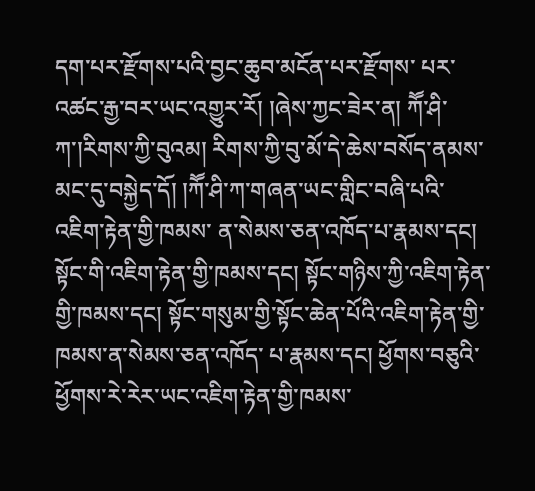དག་པར་རྫོགས་པའི་བྱང་ཆུབ་མངོན་པར་རྫོགས་ པར་འཚང་རྒྱ་བར་ཡང་འགྱུར་རོ། །ཞེས་ཀྱང་ཟེར་ན། ཀཽ་ཤི་ཀ་།རིགས་ཀྱི་བུའམ། རིགས་ཀྱི་བུ་མོ་དེ་ཆེས་བསོད་ནམས་མང་དུ་བསྐྱེད་དོ། །ཀཽ་ཤི་ཀ་གཞན་ཡང་གླིང་བཞི་པའི་འཇིག་རྟེན་གྱི་ཁམས་ ན་སེམས་ཅན་འཁོད་པ་རྣམས་དང། སྟོང་གི་འཇིག་རྟེན་གྱི་ཁམས་དང། སྟོང་གཉིས་ཀྱི་འཇིག་རྟེན་གྱི་ཁམས་དང། སྟོང་གསུམ་གྱི་སྟོང་ཆེན་པོའི་འཇིག་རྟེན་གྱི་ཁམས་ན་སེམས་ཅན་འཁོད་ པ་རྣམས་དང། ཕྱོགས་བཅུའི་ཕྱོགས་རེ་རེར་ཡང་འཇིག་རྟེན་གྱི་ཁམས་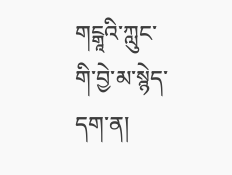གངྒཱའི་ཀླུང་གི་བྱེ་མ་སྙེད་དག་ན།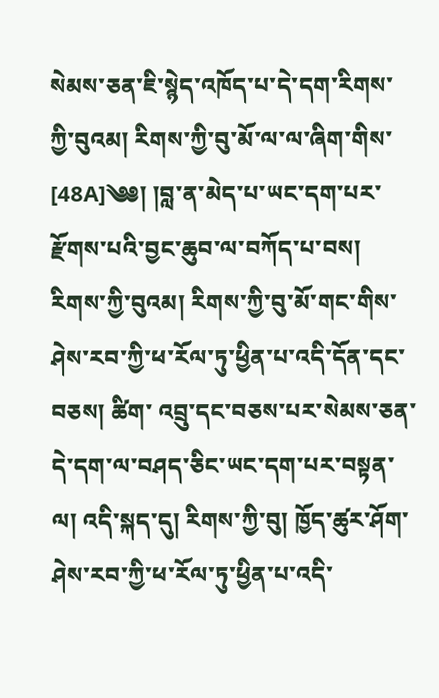སེམས་ཅན་ཇི་སྙེད་འཁོད་པ་དེ་དག་རིགས་ཀྱི་བུའམ། རིགས་ཀྱི་བུ་མོ་ལ་ལ་ཞིག་གིས་ [48A]༄༅། །བླ་ན་མེད་པ་ཡང་དག་པར་རྫོགས་པའི་བྱང་ཆུབ་ལ་བཀོད་པ་བས། རིགས་ཀྱི་བུའམ། རིགས་ཀྱི་བུ་མོ་གང་གིས་ཤེས་རབ་ཀྱི་ཕ་རོལ་ཏུ་ཕྱིན་པ་འདི་དོན་དང་བཅས། ཚིག་ འབྲུ་དང་བཅས་པར་སེམས་ཅན་དེ་དག་ལ་བཤད་ཅིང་ཡང་དག་པར་བསྟན་ལ། འདི་སྐད་དུ། རིགས་ཀྱི་བུ། ཁྱོད་ཚུར་ཤོག་ཤེས་རབ་ཀྱི་ཕ་རོལ་ཏུ་ཕྱིན་པ་འདི་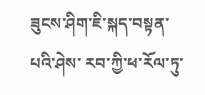ཟུངས་ཤིག་ཇི་སྐད་བསྟན་པའི་ཤེས་ རབ་ཀྱི་ཕ་རོལ་ཏུ་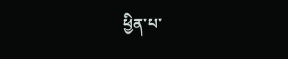ཕྱིན་པ་